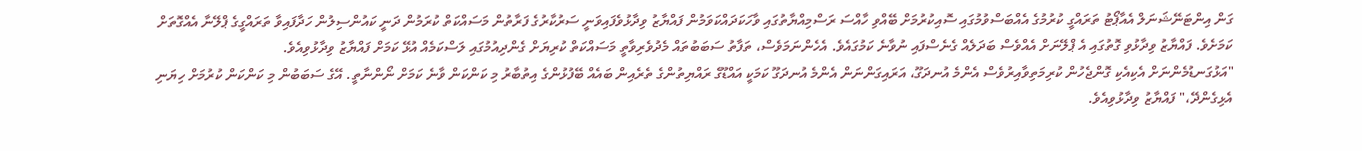ގަން އިންޓަނޭޝަނަލް އެއާޕޯޓު ތަރައްގީ ކުރުމުގެ އެއްބަސްވުމުގައި ސޮއިކުރުމަށް ބޭއްވި ހާއްސަ ރަސްމިއްޔާތުގައި ވާހަކަދައްކަވަމުން ފައްޔާޒު ވިދާޅުވެފައިވަނީ ސަރުކާރުގެ ފަރާތުން މަސައްކަތް ކުރަމުން ދަނީ ކައުންސިލުން ހަދާފައިވާ ތަރައްގީގެ ޕްލޭނާ އެއްގޮތަށް ކަމަށެވެ. ފައްޔާޒު ވިދާޅުވި ގޮތުގައި އެ ޕްލޭނަށް އެއްވެސް ބަދަލެއް ގެނެސްފައި ނުވާނެ ކަމުގައެވެ. އެހެންނަމަވެސް، ތަފާތު ސަބަބުތައް މެދުވެރިވާތީ މަސައްކަތް ކުރިޔަށް ގެންދިއުމުގައި ލަސްކަމެއް އުޅޭ ކަމަށް ފައްޔާޒު ވިދާޅުވިއެވެ.
"އަޅުގަނޑުމެންނަށް އެކިއެކި ގޮންޖެހުން ކުރިމަތިވާއިރުވެސް އެންމެ އުނދަގޫ، އަރައިގަންނަން އެންމެ އުނދަގޫ ކަމަކީ އައްޑޫގެ ރައްޔިތުންގެ ތެރެއިން ބައެއް ބޭފުޅުންގެ އިތުބާރު މި ކަންކަން ވާނެ ކަމަށް ނޯންނާތީ. އޭގެ ސަބަބުން މި ކަންކަން ކުރުމަށް ހިޔަނި އެޅިގެންދޭ،" ފައްޔާޒު ވިދާޅުވިއެވެ.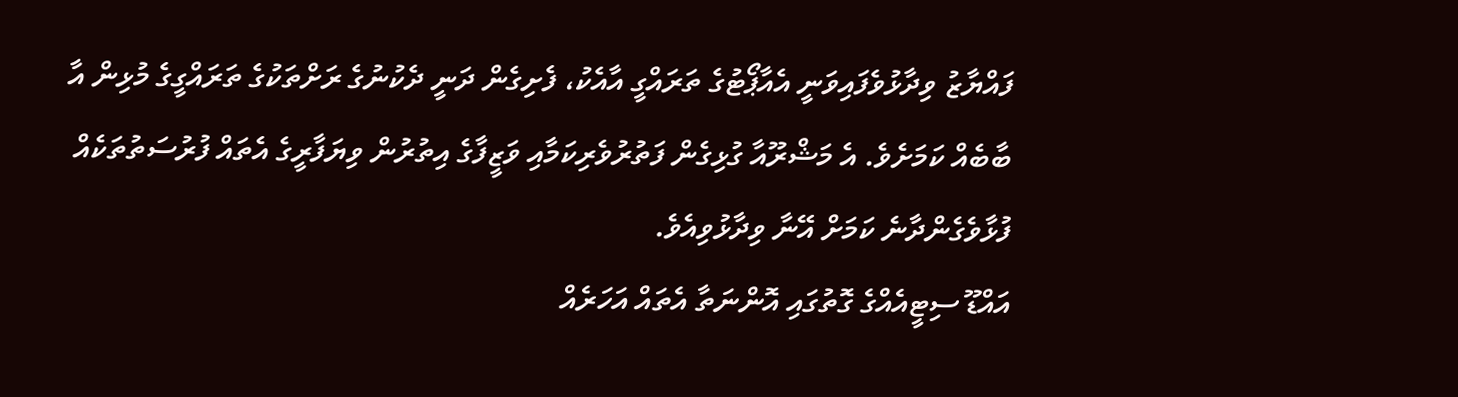ފައްޔާޒު ވިދާޅުވެފައިވަނީ އެއާޕޯޓުގެ ތަރައްގީ އާއެކު، ފެށިގެން ދަނީ ދެކުނުގެ ރަށްތަކުގެ ތަރައްގީގެ މުޅިން އާ ބާބެއް ކަމަށެވެ. އެ މަޝްރޫއާ ގުޅިގެން ފަތުރުވެރިކަމާއި ވަޒީފާގެ އިތުރުން ވިޔަފާރީގެ އެތައް ފުރުސަތުތަކެއް ފުޅާވެގެންދާނެ ކަމަށް އޭނާ ވިދާޅުވިއެވެ.
އައްޑޫ ސިޓީއެއްގެ ގޮތުގައި އޮންނަތާ އެތައް އަހަރެއް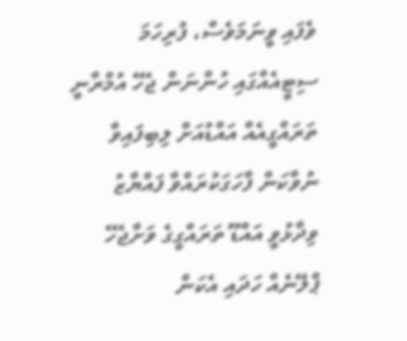ވެފައި ވީނަމަވެސް، ފުރިހަމަ ސިޓީއެއްގައި ހުންނަން ޖެހޭ އުމްރާނީ ތަރައްގީއެއް އައްޑުއަށް ލިބިފައިވާ ނުވާކަން ފާހަގަކުރައްވާ ފައްޔާޒު ވިދާޅުވީ އައްޑޫ ތަރައްގީގެ ވަށާޖެހޭ ޕްލޭނެއް ހަދައި އެކަން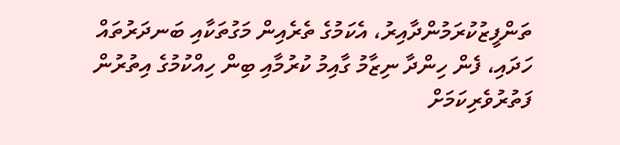ތަންފީޒުކުރަމުންދާއިރު، އެކަމުގެ ތެރެއިން މަގުތަކާއި ބަނދަރުތައް ހަދައި، ފެން ހިންދާ ނިޒާމު ގާއިމު ކުރުމާއި ބިން ހިއްކުމުގެ އިތުރުން ފަތުރުވެރިކަމަށް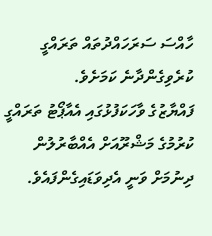ހާއްސަ ސަރަހައްދުތައް ތަރައްގީ ކުރެވިގެންދާނެ ކަމަށެވެ.
ފައްޔާޒުގެ ވާހަކަފުޅުގައި އެއާޕޯޓު ތަރައްގީ ކުރުމުގެ މަޝްރޫއަށް އެއްބާރުލުން ދިނުމަށް ވަނީ އެދިވަޑައިގެންފައެވެ.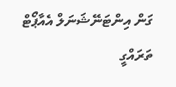ގަން އިންޓަނޭޝަނަލް އެއާޕޯޓް ތަރައްގީ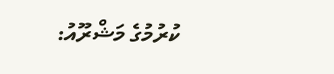ކުރުމުގެ މަޝްރޫއު: